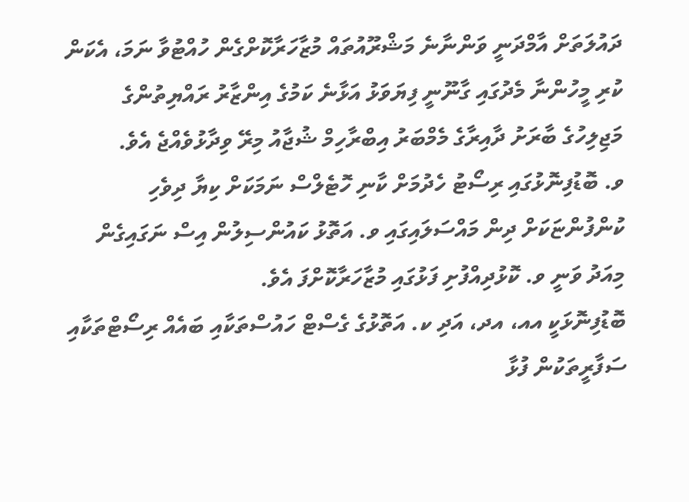ދައުލަތަށް އާމްދަނީ ވަންނާނެ މަޝްރޫއުތައް މުޒާހަރާކޮށްގެން ހުއްޓުވާ ނަމަ، އެކަން ކުރި މީހުންނާ މެދުގައި ގާނޫނީ ފިޔަވަޅު އަޅާނެ ކަމުގެ އިންޒާރު ރައްޔިތުންގެ މަޖިލިހުގެ ބާރަށު ދާއިރާގެ މެމްބަރު އިބްރާހިމް ޝުޖާއު މިރޭ ވިދާޅުވެއްޖެ އެވެ.
ވ. ބޮޑުފިނޮޅުގައި ރިސޯޓު ހެދުމަށް ކާނި ހޮޓެލްސް ނަމަކަށް ކިޔާ ދިވެހި ކުންފުންޏަކަށް ދިން މައްސަލައިގައި ވ. އަތޮޅު ކައުންސިލުން އިސް ނަގައިގެން މިއަދު ވަނީ ވ. ކޮޅުދިއްފުށި ފަޅުގައި މުޒާހަރާކޮށްފަ އެވެ.
ބޮޑުފިނޮޅަކީ އއ، އދ، އަދި ކ. އަތޮޅުގެ ގެސްޓް ހައުސްތަކާއި ބައެއް ރިސޯޓްތަކާއި ސަފާރީތަކުން ފުޅާ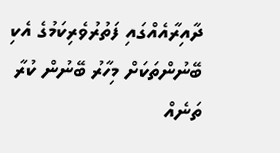ދާއިރާއެއްގައި ފަތުރުވެރިކަމުގެ އެކި ބޭނުންތަކަށް މިހާރު ބޭނުން ކުރާ ތަނެއް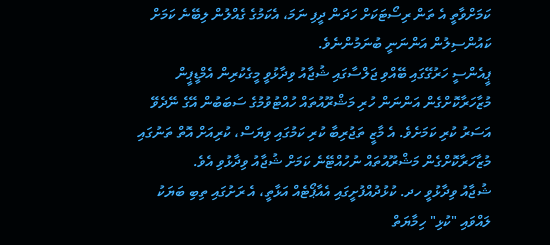ކަމަށްވާތީ އެ ތަން ރިސޯޓަކަށް ހަދަން ދީފި ނަމަ، އެކަމުގެ ގެއްލުން ލިބޭނެ ކަމަށް ކައުންސިލުން އަންނަނީ ބުނަމުންނެވެ.
ޕީއެންސީ ހަރުގޭގައި ބޭއްވި ޖަލްސާގައި ޝުޖާއު ވިދާޅުވީ މީގެކުރިން އެމްޑީޕީން މުޒާހަރާކޮށްގެން އަންނަން ހުރި މަޝްރޫއުތައް ހުއްޓުވުމުގެ ސަބަބުން އޭގެ ނޭދެވޭ އަސަރު ކުރި ކަމަށެވެ. އެ މާޒީ ތަޖުރިބާ ކުރި ކަމުގައި ވިޔަސް، ކުރިއަށް އޮތް ތަނުގައި މުޒާހަރާކޮށްގެން މަޝްރޫއުތައް ނުހުއްޓޭނެ ކަމަށް ޝުޖާއު ވިދާޅުވި އެވެ.
ޝުޖާއު ވިދާޅުވީ ހދ. ކުޅުދުއްފުށީގައި އެއާޕޯޓެއް އަޅާތީ، އެ ރަށުގައި ތިބި ބަޔަކު ލައްވައި "ކުޅި" ހިމާޔަތް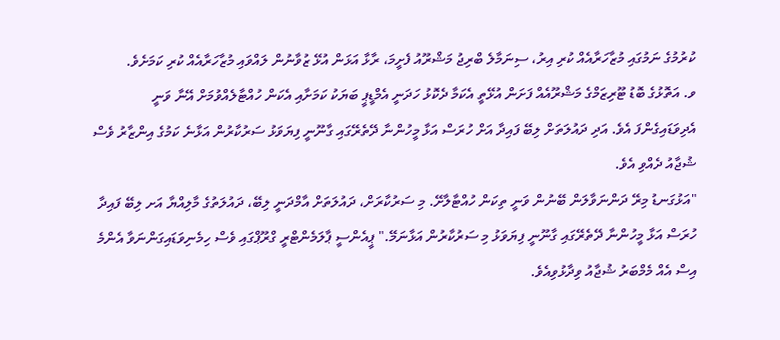ކުރުމުގެ ނަމުގައި މުޒާހަރާއެއް ކުރި އިރު، ސިނަމާލެ ބްރިޖު މަޝްރޫއު ފެށީމަ، ރާޅާ އަޅަން އުޅޭ ޒުވާނުން ލައްވައި މުޒާހަރާއެއް ކުރި ކަމަށެވެ.
ވ. އަތޮޅުގެ ބޮޑު ޓޫރިޒަމްގެ މަޝްރޫއެއް ފަށަން އުޅޭތީ އެކަމާ ދެކޮޅު ހަދަނީ އެމްޑީޕީ ބަޔަކު ކަމަށާއި އެކަން ހުއްޓާލެއްވުމަށް އޭނާ ވަނީ އެދިވަޑައިގެންފަ އެވެ. އަދި ދައުލަތަށް ލިބޭ ފައިދާ އަށް ހުރަސް އަޅާ މީހުންނާ ދޭތެރޭގައި ގާނޫނީ ފިޔަވަޅު ސަރުކާރުން އަޅާނެ ކަމުގެ އިންޒާރު ވެސް ޝުޖާއު ދެއްވި އެވެ.
"އަޅުގަނޑު މިރޭ ދަންނަވާލަން ބޭނުން ވަނީ ތިކަން ހުއްޓާލާށޭ. މި ސަރުކާރަށް، ދައުލަތަށް އާމްދަނީ ލިބޭ، ދައުލަތުގެ މާލިއްޔާ އަށ ލިބޭ ފައިދާ ހުރަސް އަޅާ މީހުންނާ ދޭތެރޭގައި ގާނޫނީ ފިޔަވަޅު މި ސަރުކާރުން އަޅާނަމޭ." ޕީއެންސީ ޕާލަމެންޓްރީ ގްރޫޕްގައި ވެސް ހިމެނިވަޑައިގަންނަވާ އެންމެ އިސް އެއް މެމްބަރު ޝުޖާއު ވިދާޅުވިއެވެ.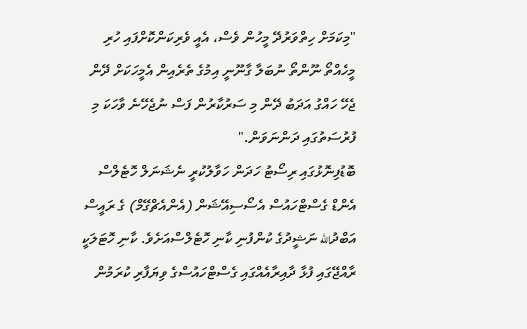"މިކަމަށް ހިތްވަރުދޭ މީހުން ވެސް، އެއީ ވެރިކަންކޮށްފައި ހުރި މީހެއްތޯ ނޫންތޯ ނުބަލާ ގާނޫނީ އިމުގެ ތެރެއިން އެމީހަކަށް ދޭން ޖެހޭ ހައްގު އަދަބު ދޭން މި ސަރުކާރުން ފަސް ނުޖެހޭނެ ވާހަކަ މި ފުރުސަތުގައި ދަންނަވަން."
ބޮޑުފިނޮޅުގައި ރިސޯޓު ހަދަން ހަވާލުކުރީ ނެޝަނަލް ހޮޓެލްސް އެންޑް ގެސްޓްހައުސް އެސޯސިއޭޝަން (އެންއެޗްގޭމް) ގެ ރައީސް އަބްދުالله ނަޝީދުގެ ކުންފުނި ކާނި ހޮޓެލްސްއަށެވެ. ކާނި ހޮޓަލަކީ ރާއްޖޭގައި ފުޅާ ދާއިރާއެއްގައި ގެސްޓްހައުސްގެ ވިޔަފާރި ކުރަމުން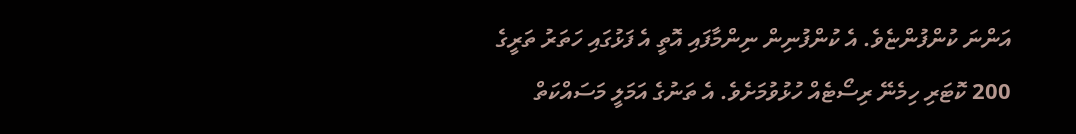އަންނަ ކުންފުންޏެވެ. އެ ކުންފުނިން ނިންމާފައި އޮތީ އެ ފަޅުގައި ހަތަރު ތަރީގެ 200 ކޮޓަރި ހިމެނޭ ރިސޯޓެއް ހުޅުވުމަށެވެ. އެ ތަނުގެ އަމަލީ މަސައްކަތް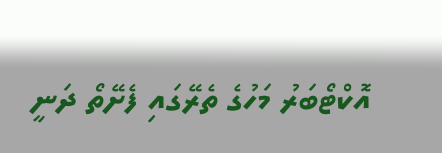އޮކްޓޯބަރު މަހުގެ ތެރޭގައި ފެށޭތޯ ދަނީ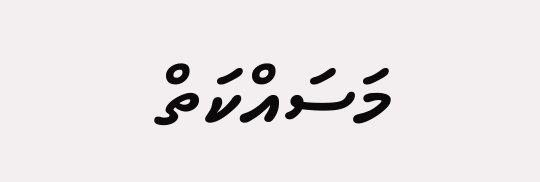މަސައްކަތް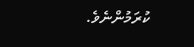ކުރަމުންނެވެ.